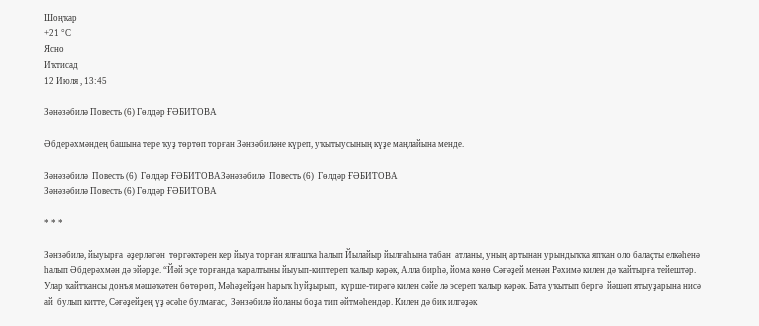Шоңҡар
+21 °С
Ясно
Иҡтисад
12 Июля , 13:45

Зәнәзәбилә Повесть (6) Гөлдәр ҒӘБИТОВА

Әбдерәхмәндең башына тере ҡуҙ төртөп торған Зәнзәбиләне күреп, уҡытыусының күҙе маңлайына менде.

Зәнәзәбилә  Повесть (6)  Гөлдәр ҒӘБИТОВАЗәнәзәбилә  Повесть (6)  Гөлдәр ҒӘБИТОВА
Зәнәзәбилә Повесть (6) Гөлдәр ҒӘБИТОВА

* * *

Зәнзәбилә, йыуырға  әҙерләгән  төргәктәрен кер йыуа торған ялғашҡа һалып Йылайыр йылғаһына табан  атланы, уның артынан урындыҡҡа япҡан оло балаҫты елкәһенә һалып Әбдерәхмән дә эйәрҙе. “Йәй эҫе торғанда ҡаралтыны йыуып-киптереп ҡалыр кәрәк, Алла бирһә, йома көнө Сәғәҙей менән Рәхимә килен дә ҡайтырға тейештәр. Улар ҡайтҡансы донъя мәшәҡәтен бөтөрөп, Мәһәҙейҙән һарыҡ һуйҙырып,  күрше-тирәгә килен сәйе лә эсереп ҡалыр кәрәк. Бата уҡытып бергә  йәшәп ятыуҙарына нисә ай  булып китте, Сәғәҙейҙең үҙ әсәһе булмағас,  Зәнзәбилә йоланы боҙа тип әйтмәһендәр. Килен дә бик илгәҙәк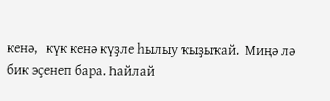кенә,   күк кенә күҙле һылыу ҡыҙыҡай.  Миңә лә   бик эҫенеп бара. Һайлай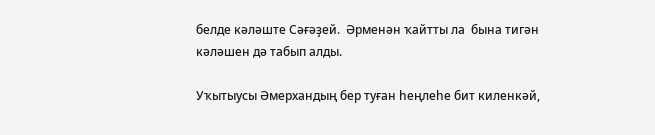белде кәләште Сәғәҙей.  Әрменән ҡайтты ла  бына тигән кәләшен дә табып алды.

Уҡытыусы Әмерхандың бер туған һеңлеһе бит киленкәй,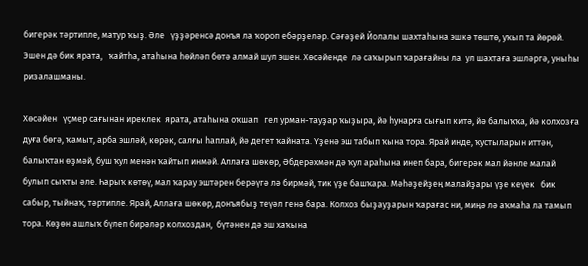бигерәк тәртипле, матур ҡыҙ. Әле   үҙҙәренсә донъя ла ҡороп ебәрҙеләр. Сәғәҙей Йолалы шахтаһына эшкә төштө, уҡып та йөрөй.   Эшен дә бик ярата,   ҡайтһа, атаһына һөйләп бөтә алмай шул эшен. Хөсәйенде  лә саҡырып ҡарағайны ла  ул шахтаға эшләргә, уныһы  ризалашманы.

Хөсәйен   үҫмер сағынан иреклек  ярата, атаһына оҡшап   гел урман-тауҙар ҡыҙыра, йә һунарға сығып китә, йә балыҡҡа, йә колхозға дуға бөгә, ҡамыт, арба эшләй, көрәк, салғы һаплай, йә дегет ҡайната. Үҙенә эш табып ҡына тора. Ярай инде, ҡустыларын иттән, балыҡтан өҙмәй, буш ҡул менән ҡайтып инмәй. Аллаға шөкөр, Әбдерәхмән дә ҡул араһына инеп бара, бигерәк мал йәнле малай булып сыҡты әле. Һарыҡ көтөү, мал ҡарау эштәрен берәүгә лә бирмәй, тик үҙе башҡара. Мәһәҙейҙең малайҙары үҙе кеүек   бик сабыр, тыйнаҡ, тәртипле. Ярай, Аллаға шөкөр, донъябыҙ теүәл генә бара. Колхоз быҙауҙарын ҡарағас ни, миңә лә аҡмаһа ла тамып тора. Көҙөн ашлыҡ бүлеп бирәләр колхоздан,  бүтәнен дә эш хаҡына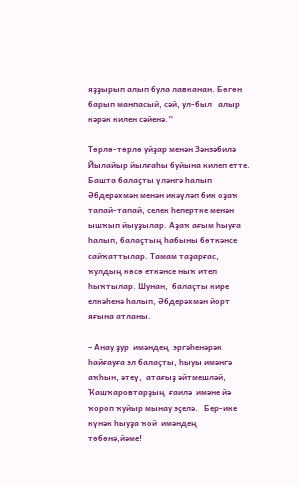яҙҙырып алып була лавканан. Бөгөн барып манпасый, сәй, ул-был   алыр кәрәк килен сәйенә.”

Төрлө-төрлө уйҙар менән Зәнзәбилә Йылайыр йылғаһы буйына килеп етте. Башта балаҫты үләнгә һалып Әбдерәхмән менән икәүләп бик оҙаҡ  тапай-тапай, селек һепертке менән ышҡып йыуҙылар. Аҙаҡ ағым һыуға һалып, балаҫтың һабыны бөткәнсе сайҡаттылар. Тамам таҙарғас, ҡулдың көсө еткәнсе ныҡ итеп һыҡтылар. Шунан,  балаҫты кире елкәһенә һалып, Әбдерәхмән йорт яғына атланы.

– Анау ҙур  имәндең  эргәһенәрәк  һайғауға эл балаҫты, һыуы имәнгә  аҡһын, әтеү,  атағыҙ әйтмешләй, Ҡашҡаровтарҙың  ғаилә  имәне йә ҡороп ҡуйыр мынау эҫелә.   Бер-ике күнәк һыуҙа ҡой  имәндең төбөнә,йәме!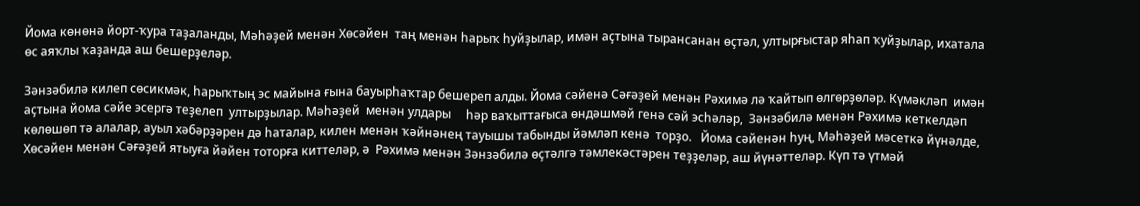Йома көнөнә йорт-ҡура таҙаланды, Мәһәҙей менән Хөсәйен  таң менән һарыҡ һуйҙылар, имән аҫтына тырансанан өҫтәл, ултырғыстар яһап ҡуйҙылар, ихатала өс аяҡлы ҡаҙанда аш бешерҙеләр.

Зәнзәбилә килеп сөсикмәк, һарыҡтың эс майына ғына бауырһаҡтар бешереп алды. Йома сәйенә Сәғәҙей менән Рәхимә лә ҡайтып өлгөрҙөләр. Күмәкләп  имән аҫтына йома сәйе эсергә теҙелеп  ултырҙылар. Мәһәҙей  менән улдары     һәр ваҡыттағыса өндәшмәй генә сәй эсһәләр,  Зәнзәбилә менән Рәхимә кеткелдәп көлөшөп тә алалар, ауыл хәбәрҙәрен дә һаталар, килен менән ҡәйнәнең тауышы табынды йәмләп кенә  торҙо.   Йома сәйенән һуң, Мәһәҙей мәсеткә йүнәлде, Хөсәйен менән Сәғәҙей ятыуға йәйен тоторға киттеләр, ә  Рәхимә менән Зәнзәбилә өҫтәлгә тәмлекәстәрен теҙҙеләр, аш йүнәттеләр. Күп тә үтмәй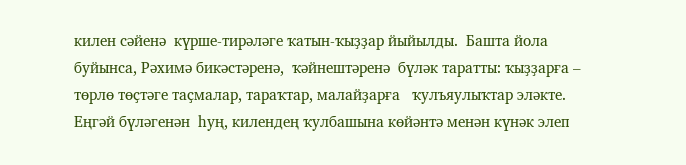килен сәйенә  күрше-тирәләге ҡатын-ҡыҙҙар йыйылды.  Башта йола буйынса, Рәхимә бикәстәренә,  ҡәйнештәренә  бүләк таратты: ҡыҙҙарға – төрлө төҫтәге таҫмалар, тараҡтар, малайҙарға   ҡулъяулыҡтар эләкте.  Еңгәй бүләгенән  һуң, килендең ҡулбашына көйәнтә менән күнәк элеп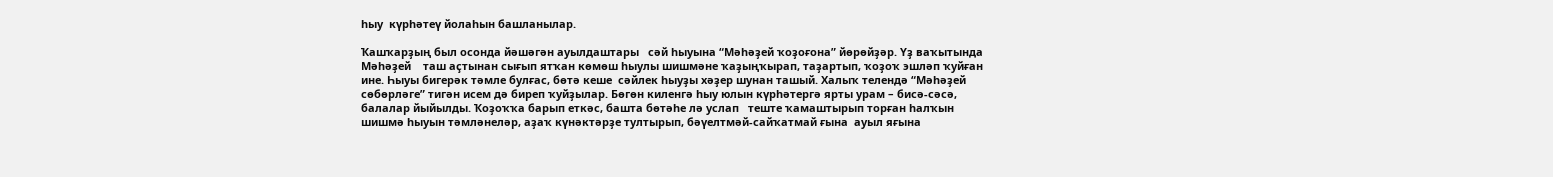һыу  күрһәтеү йолаһын башланылар.

Ҡашҡарҙың был осонда йәшәгән ауылдаштары   сәй һыуына “Мәһәҙей ҡоҙоғона” йөрөйҙәр. Үҙ ваҡытында Мәһәҙей    таш аҫтынан сығып ятҡан көмөш һыулы шишмәне ҡаҙыңҡырап, таҙартып, ҡоҙоҡ эшләп ҡуйған ине. Һыуы бигерәк тәмле булғас, бөтә кеше  сәйлек һыуҙы хәҙер шунан ташый. Халыҡ телендә “Мәһәҙей сөбөрләге” тигән исем дә биреп ҡуйҙылар. Бөгөн киленгә һыу юлын күрһәтергә ярты урам – бисә-сәсә, балалар йыйылды. Ҡоҙоҡҡа барып еткәс, башта бөтәһе лә услап   теште ҡамаштырып торған һалҡын шишмә һыуын тәмләнеләр, аҙаҡ күнәктәрҙе тултырып, бәүелтмәй-сайҡатмай ғына  ауыл яғына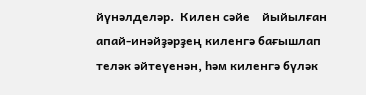йүнәлделәр.  Килен сәйе    йыйылған апай-инәйҙәрҙең киленгә бағышлап теләк әйтеүенән, һәм киленгә бүләк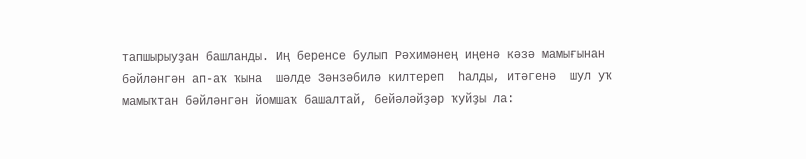тапшырыуҙан башланды. Иң беренсе булып Рәхимәнең иңенә кәзә мамығынан бәйләнгән ап-аҡ ҡына  шәлде Зәнзәбилә килтереп  һалды, итәгенә  шул уҡ мамыҡтан бәйләнгән йомшаҡ башалтай, бейәләйҙәр ҡуйҙы ла: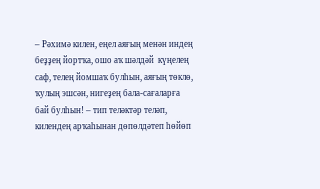– Рәхимә килен, еңел аяғың менән индең беҙҙең йортҡа, ошо аҡ шәлдәй  күңелең саф, телең йомшаҡ булһын, аяғың төклө, ҡулың эшсән, нигеҙең бала-сағаларға  бай булһын! – тип теләктәр теләп, килендең арҡаһынан дөпөлдәтеп һөйөп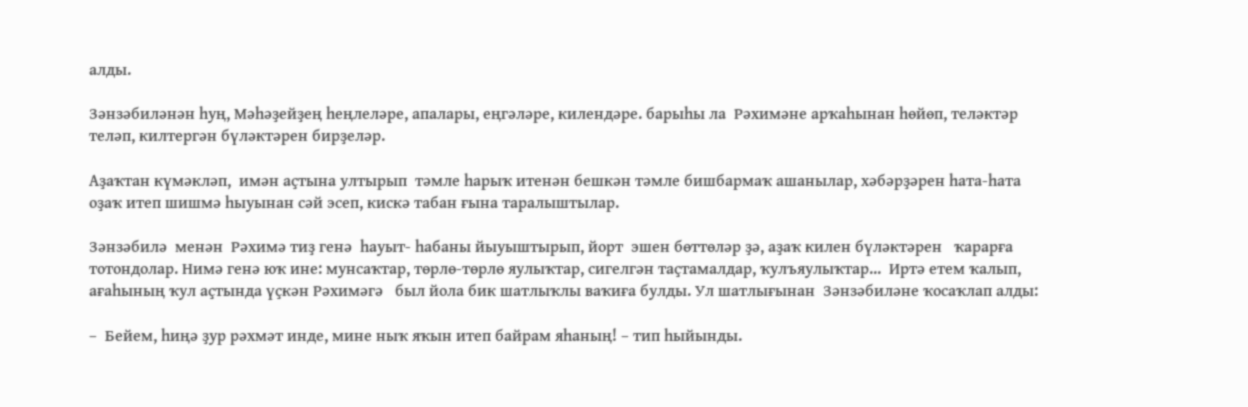алды.

Зәнзәбиләнән һуң, Мәһәҙейҙең һеңлеләре, апалары, еңгәләре, килендәре. барыһы ла  Рәхимәне арҡаһынан һөйөп, теләктәр теләп, килтергән бүләктәрен бирҙеләр.

Аҙаҡтан күмәкләп,  имән аҫтына ултырып  тәмле һарыҡ итенән бешкән тәмле бишбармаҡ ашанылар, хәбәрҙәрен һата-һата оҙаҡ итеп шишмә һыуынан сәй эсеп, кискә табан ғына таралыштылар.

Зәнзәбилә  менән  Рәхимә тиҙ генә  һауыт- һабаны йыуыштырып, йорт  эшен бөттөләр ҙә, аҙаҡ килен бүләктәрен   ҡарарға тотондолар. Нимә генә юҡ ине: мунсаҡтар, төрлө-төрлө яулыҡтар, сигелгән таҫтамалдар, ҡулъяулыҡтар...  Иртә етем ҡалып, ағаһының ҡул аҫтында үҫкән Рәхимәгә   был йола бик шатлыҡлы ваҡиға булды. Ул шатлығынан  Зәнзәбиләне ҡосаҡлап алды:

–  Бейем, һиңә ҙур рәхмәт инде, мине ныҡ яҡын итеп байрам яһаның! – тип һыйынды.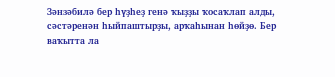Зәнзәбилә бер һүҙһеҙ генә ҡыҙҙы ҡосаҡлап алды, сәстәренән һыйпаштырҙы, арҡаһынан һөйҙө. Бер ваҡытта ла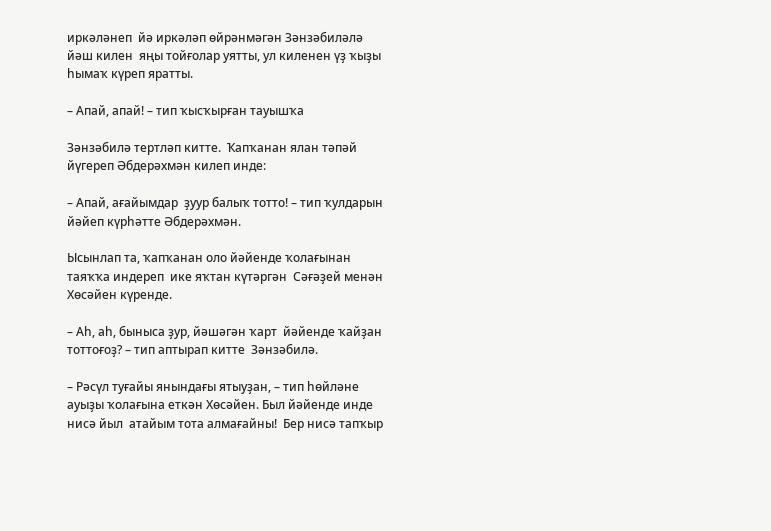иркәләнеп  йә иркәләп өйрәнмәгән Зәнзәбиләлә  йәш килен  яңы тойғолар уятты, ул киленен үҙ ҡыҙы һымаҡ күреп яратты.

– Апай, апай! – тип ҡысҡырған тауышҡа

Зәнзәбилә тертләп китте.  Ҡапҡанан ялан тәпәй йүгереп Әбдерәхмән килеп инде:

– Апай, ағайымдар  ҙуур балыҡ тотто! – тип ҡулдарын йәйеп күрһәтте Әбдерәхмән.

Ысынлап та, ҡапҡанан оло йәйенде ҡолағынан таяҡҡа индереп  ике яҡтан күтәргән  Сәғәҙей менән Хөсәйен күренде.

– Аһ, аһ, быныса ҙур, йәшәгән ҡарт  йәйенде ҡайҙан тоттоғоҙ? – тип аптырап китте  Зәнзәбилә.

– Рәсүл туғайы янындағы ятыуҙан, – тип һөйләне ауыҙы ҡолағына еткән Хөсәйен. Был йәйенде инде нисә йыл  атайым тота алмағайны!  Бер нисә тапҡыр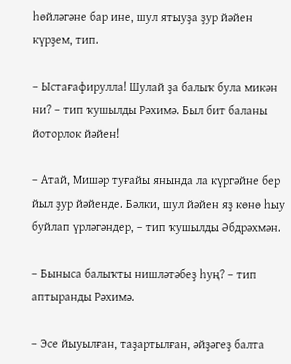һөйләгәне бар ине, шул ятыуҙа ҙур йәйен күрҙем, тип.

– Ыстағафирулла! Шулай ҙа балыҡ була микән ни? – тип ҡушылды Рәхимә. Был бит баланы йоторлок йәйен!

– Атай, Мишәр туғайы янында ла күргәйне бер йыл ҙур йәйенде. Бәлки, шул йәйен яҙ көнө һыу буйлап үрләгәндер, – тип ҡушылды Әбдрәхмән.

– Быныса балыҡты нишләтәбеҙ һуң? – тип аптыранды Рәхимә.

– Эсе йыуылған, таҙартылған, әйҙәгеҙ балта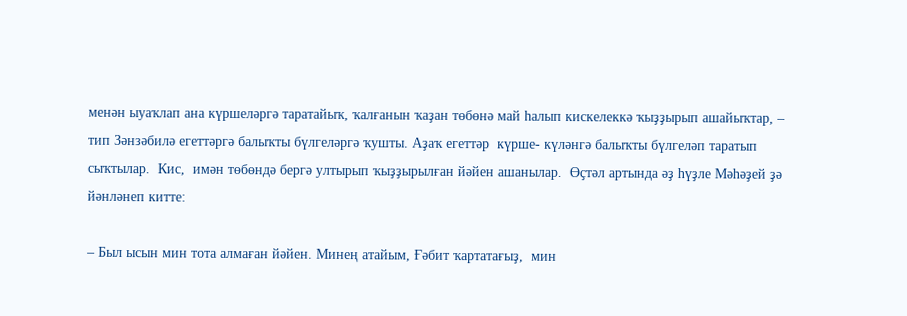менән ыуаҡлап ана күршеләргә таратайыҡ, ҡалғанын ҡаҙан төбөнә май һалып кискелеккә ҡыҙҙырып ашайыҡтар, – тип Зәнзәбилә егеттәргә балыҡты бүлгеләргә ҡушты. Аҙаҡ егеттәр  күрше- күләнгә балыҡты бүлгеләп таратып сыҡтылар.  Кис,  имән төбөндә бергә ултырып ҡыҙҙырылған йәйен ашанылар.  Өҫтәл артында әҙ һүҙле Мәһәҙей ҙә йәнләнеп китте:

– Был ысын мин тота алмаған йәйен. Минең атайым, Ғәбит ҡартатағыҙ,  мин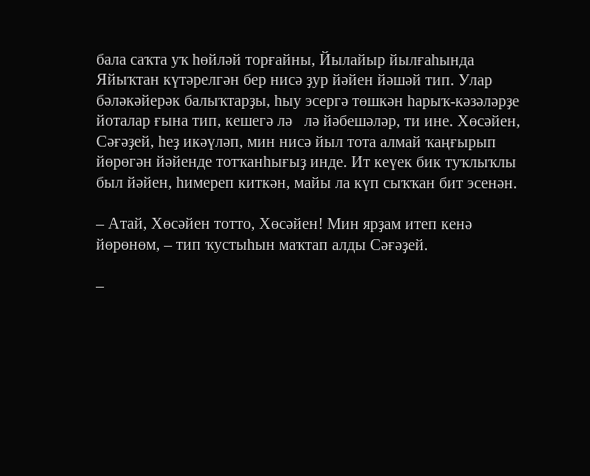бала саҡта уҡ һөйләй торғайны, Йылайыр йылғаһында Яйыҡтан күтәрелгән бер нисә ҙур йәйен йәшәй тип. Улар бәләкәйерәк балыҡтарҙы, һыу эсергә төшкән һарыҡ-кәзәләрҙе йоталар ғына тип, кешегә лә   лә йәбешәләр, ти ине. Хөсәйен, Сәғәҙей, һеҙ икәүләп, мин нисә йыл тота алмай ҡаңғырып  йөрөгән йәйенде тотҡанһығыҙ инде. Ит кеүек бик туҡлыҡлы был йәйен, һимереп киткән, майы ла күп сыҡҡан бит эсенән.

– Атай, Хөсәйен тотто, Хөсәйен! Мин ярҙам итеп кенә йөрөнөм, – тип ҡустыһын маҡтап алды Сәғәҙей.

–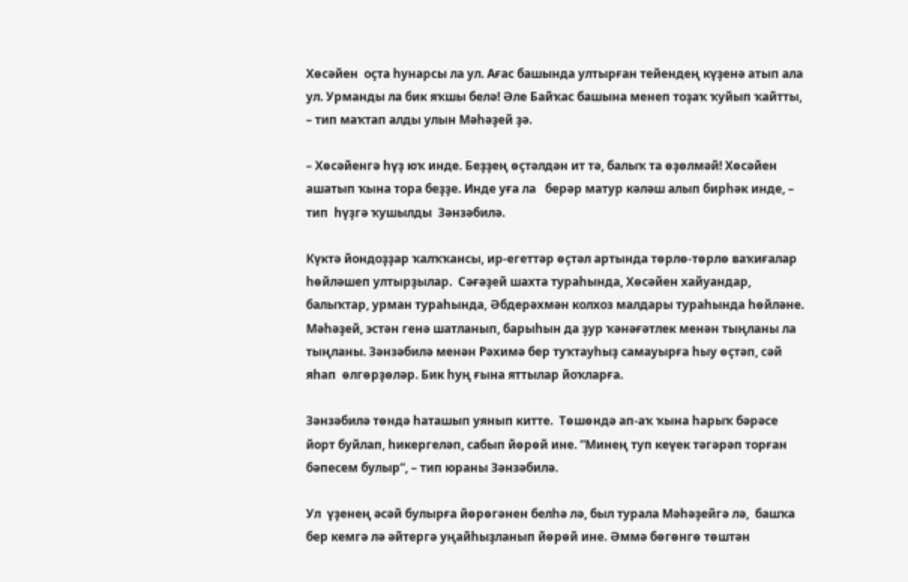Хөсәйен  оҫта һунарсы ла ул. Ағас башында ултырған тейендең күҙенә атып ала ул. Урманды ла бик яҡшы белә! Әле Байҡас башына менеп тоҙаҡ ҡуйып ҡайтты, – тип маҡтап алды улын Мәһәҙей ҙә.

– Хөсәйенгә һүҙ юҡ инде. Беҙҙең өҫтәлдән ит тә, балыҡ та өҙөлмәй! Хөсәйен ашатып ҡына тора беҙҙе. Инде уға ла   берәр матур кәләш алып бирһәк инде, – тип  һүҙгә ҡушылды  Зәнзәбилә.

Күктә йондоҙҙар ҡалҡҡансы, ир-егеттәр өҫтәл артында төрлө-төрлө ваҡиғалар һөйләшеп ултырҙылар.  Сәғәҙей шахта тураһында, Хөсәйен хайуандар, балыҡтар, урман тураһында, Әбдерәхмән колхоз малдары тураһында һөйләне. Мәһәҙей, эстән генә шатланып, барыһын да ҙур ҡәнәғәтлек менән тыңланы ла тыңланы. Зәнзәбилә менән Рәхимә бер туҡтауһыҙ самауырға һыу өҫтәп, сәй яһап  өлгөрҙөләр. Бик һуң ғына яттылар йоҡларға.

Зәнзәбилә төндә һаташып уянып китте.  Төшөндә ап-аҡ ҡына һарыҡ бәрәсе йорт буйлап, һикергеләп, сабып йөрөй ине. ”Минең туп кеүек тәгәрәп торған бәпесем булыр”, – тип юраны Зәнзәбилә.

Ул  үҙенең әсәй булырға йөрөгәнен белһә лә, был турала Мәһәҙейгә лә,  башҡа бер кемгә лә әйтергә уңайһыҙланып йөрөй ине. Әммә бөгөнгө төштән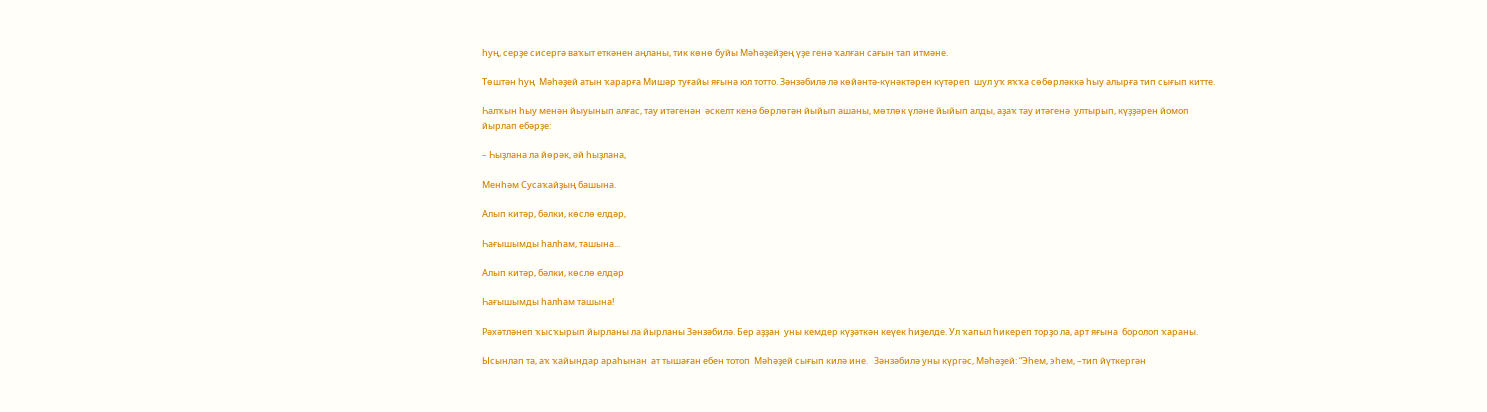һуң, серҙе сисергә ваҡыт еткәнен аңланы, тик көнө буйы Мәһәҙейҙең үҙе генә ҡалған сағын тап итмәне.

Төштән һуң  Мәһәҙей атын ҡарарға Мишәр туғайы яғына юл тотто. Зәнзәбилә лә көйәнтә-күнәктәрен күтәреп  шул уҡ яҡҡа сөбөрләккә һыу алырға тип сығып китте.

Һалҡын һыу менән йыуынып алғас, тау итәгенән  әскелт кенә бөрлөгән йыйып ашаны, мөтлөк үләне йыйып алды, аҙаҡ тау итәгенә  ултырып, күҙҙәрен йомоп йырлап ебәрҙе:

– Һыҙлана ла йөрәк, әй һыҙлана,

Менһәм Сусаҡайҙың башына.

Алып китәр, бәлки, көслө елдәр,

Һағышымды һалһам, ташына...

Алып китәр, бәлки, көслө елдәр

Һағышымды һалһам ташына!

Рәхәтләнеп ҡысҡырып йырланы ла йырланы Зәнзәбилә. Бер аҙҙан  уны кемдер күҙәткән кеүек һиҙелде. Ул ҡапыл һикереп торҙо ла, арт яғына  боролоп ҡараны.

Ысынлап та, аҡ ҡайындар араһынан  ат тышаған ебен тотоп  Мәһәҙей сығып килә ине.   Зәнзәбилә уны күргәс, Мәһәҙей: “Эһем, эһем, –тип йүткергән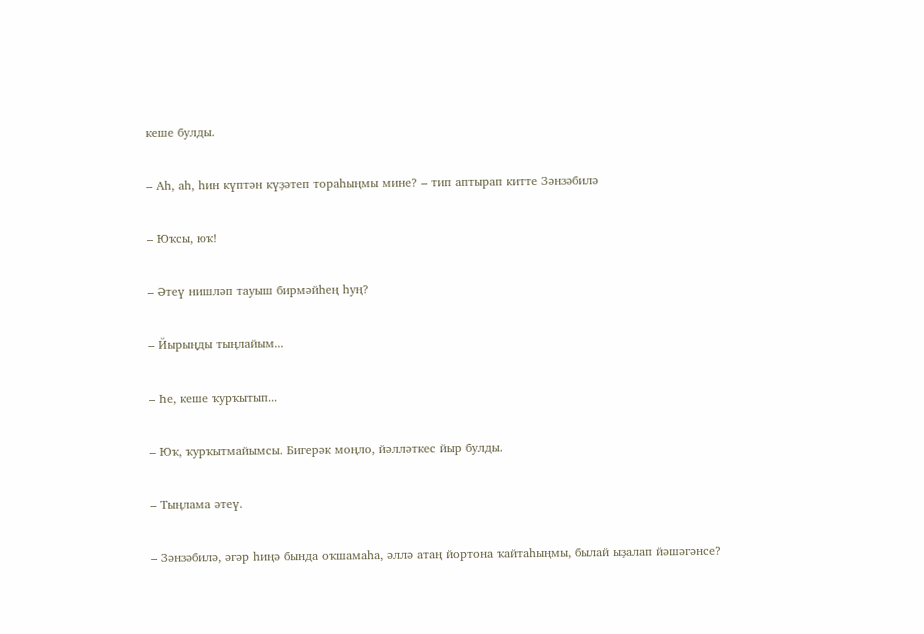кеше булды.

– Аһ, аһ, һин күптән күҙәтеп тораһыңмы мине? – тип аптырап китте Зәнзәбилә

– Юҡсы, юҡ!

– Әтеү нишләп тауыш бирмәйһең һуң?

– Йырыңды тыңлайым...

– Һе, кеше ҡурҡытып...

– Юҡ, ҡурҡытмайымсы. Бигерәк моңло, йәлләткес йыр булды.

– Тыңлама әтеү.

– Зәнзәбилә, әгәр һиңә бында оҡшамаһа, әллә атаң йортона ҡайтаһыңмы, былай ыҙалап йәшәгәнсе?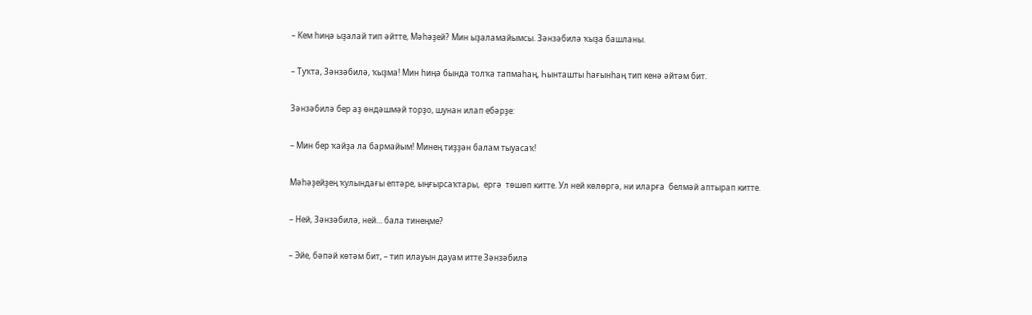– Кем һиңә ыҙалай тип әйтте, Мәһәҙей? Мин ыҙаламайымсы. Зәнзәбилә ҡыҙа башланы.

– Туҡта, Зәнзәбилә, ҡыҙма! Мин һиңә бында толҡа тапмаһаң, Һынташты һағынһаң тип кенә әйтәм бит.

Зәнзәбилә бер аҙ өндәшмәй торҙо, шунан илап ебәрҙе:

– Мин бер ҡайҙа ла бармайым! Минең тиҙҙән балам тыуасаҡ!

Мәһәҙейҙең ҡулындағы ептәре, ыңғырсаҡтары,  ергә  төшөп китте. Ул ней көлөргә, ни иларға  белмәй аптырап китте.

– Ней, Зәнзәбилә, ней... бала тинеңме?

– Эйе, бәпәй көтәм бит, – тип илауын дауам итте Зәнзәбилә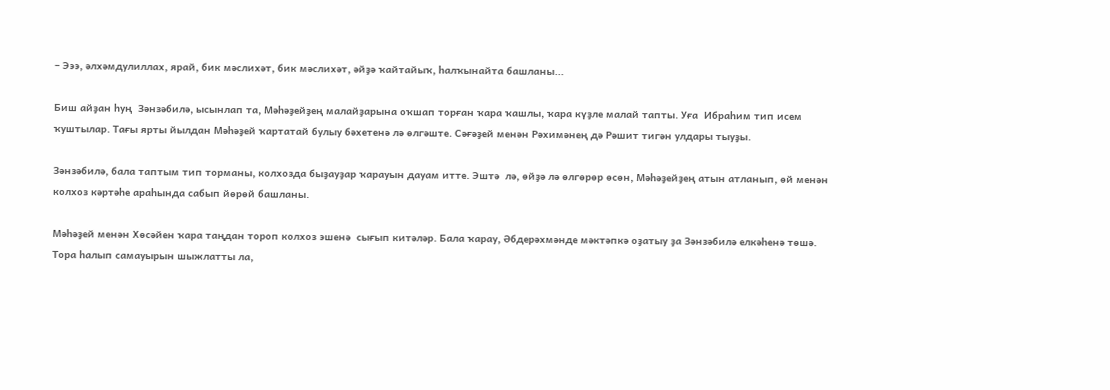– Эээ, әлхәмдулиллах, ярай, бик мәслихәт, бик мәслихәт, әйҙә ҡайтайыҡ, һалҡынайта башланы...

Биш айҙан һуң  Зәнзәбилә, ысынлап та, Мәһәҙейҙең малайҙарына оҡшап торған ҡара ҡашлы, ҡара күҙле малай тапты. Уға  Ибраһим тип исем ҡуштылар. Тағы ярты йылдан Мәһәҙей ҡартатай булыу бәхетенә лә өлгәште. Сәғәҙей менән Рәхимәнең дә Рәшит тигән улдары тыуҙы.

Зәнзәбилә, бала таптым тип торманы, колхозда быҙауҙар ҡарауын дауам итте. Эштә  лә, өйҙә лә өлгөрөр өсөн, Мәһәҙейҙең атын атланып, өй менән колхоз кәртәһе араһында сабып йөрөй башланы.

Мәһәҙей менән Хөсәйен ҡара таңдан тороп колхоз эшенә  сығып китәләр. Бала ҡарау, Әбдерәхмәнде мәктәпкә оҙатыу ҙа Зәнзәбилә елкәһенә төшә. Тора һалып самауырын шыжлатты ла,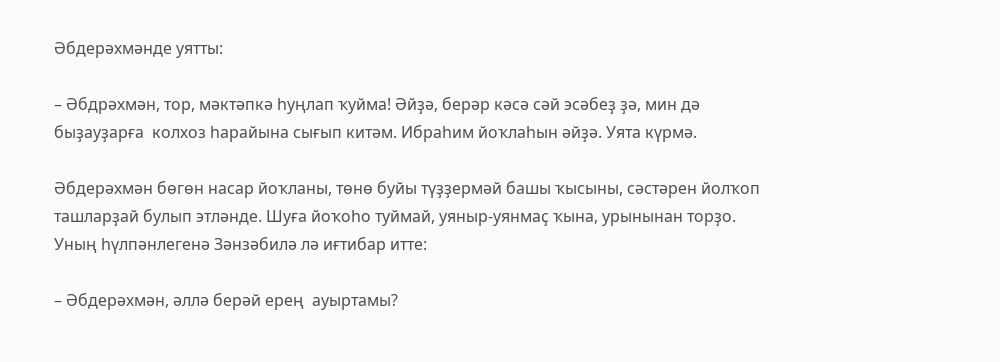Әбдерәхмәнде уятты:

– Әбдрәхмән, тор, мәктәпкә һуңлап ҡуйма! Әйҙә, берәр кәсә сәй эсәбеҙ ҙә, мин дә быҙауҙарға  колхоз һарайына сығып китәм. Ибраһим йоҡлаһын әйҙә. Уята күрмә.

Әбдерәхмән бөгөн насар йоҡланы, төнө буйы түҙҙермәй башы ҡысыны, сәстәрен йолҡоп ташларҙай булып этләнде. Шуға йоҡоһо туймай, уяныр-уянмаҫ ҡына, урынынан торҙо. Уның һүлпәнлегенә Зәнзәбилә лә иғтибар итте:

– Әбдерәхмән, әллә берәй ерең  ауыртамы?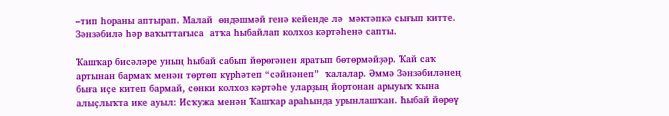–тип һораны аптырап. Малай  өндәшмәй генә кейенде лә  мәктәпкә сығып китте. Зәнзәбилә һәр ваҡыттағыса  атҡа һыбайлап колхоз кәртәһенә сапты.

Ҡашҡар бисәләре уның һыбай сабып йөрөгәнен яратып бөтөрмәйҙәр. Ҡай саҡ артынан бармаҡ менән төртөп күрһәтеп “сәйнәнеп”  ҡалалар. Әммә Зәнзәбиләнең  быға иҫе китеп бармай, сөнки колхоз кәртәһе уларҙың йортонан арыуыҡ ҡына алыҫлыҡта ике ауыл: Исҡужа менән Ҡашҡар араһында урынлашҡан. Һыбай йөрөү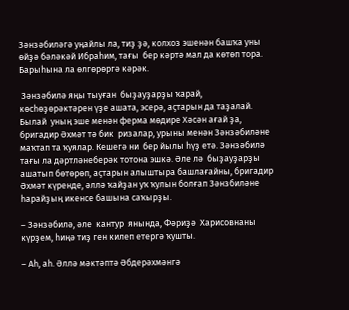Зәнзәбиләгә уңайлы ла, тиҙ ҙә, колхоз эшенән башҡа уны өйҙә бәләкәй Ибраһим, тағы  бер кәртә мал да көтөп тора. Барыһына ла өлгөрөргә кәрәк.

 Зәнзәбилә яңы тыуған  быҙауҙарҙы ҡарай,  көсһөҙөрәктәрен үҙе ашата, эсерә, аҫтарын да таҙалай. Былай  уның эше менән ферма мөдире Хәсән ағай ҙа, бригадир Әхмәт тә бик  ризалар, урыны менән Зәнзәбиләне маҡтап та ҡуялар. Кешегә ни  бер йылы һүҙ етә. Зәнзәбилә тағы ла дәртләнеберәк тотона эшкә. Әле лә  быҙауҙарҙы ашатып бөтөрөп, аҫтарын алыштыра башлағайны, бригадир Әхмәт күренде, әллә ҡайҙан уҡ ҡулын болғап Зәнзбиләне һарайҙың икенсе башына саҡырҙы.

– Зәнзәбилә, әле  кантур  янында, Фәриҙә  Харисовнаны күрҙем, һиңә тиҙ ген килеп етергә ҡушты.

– Аһ, аһ. Әллә мәктәптә Әбдерәхмәнгә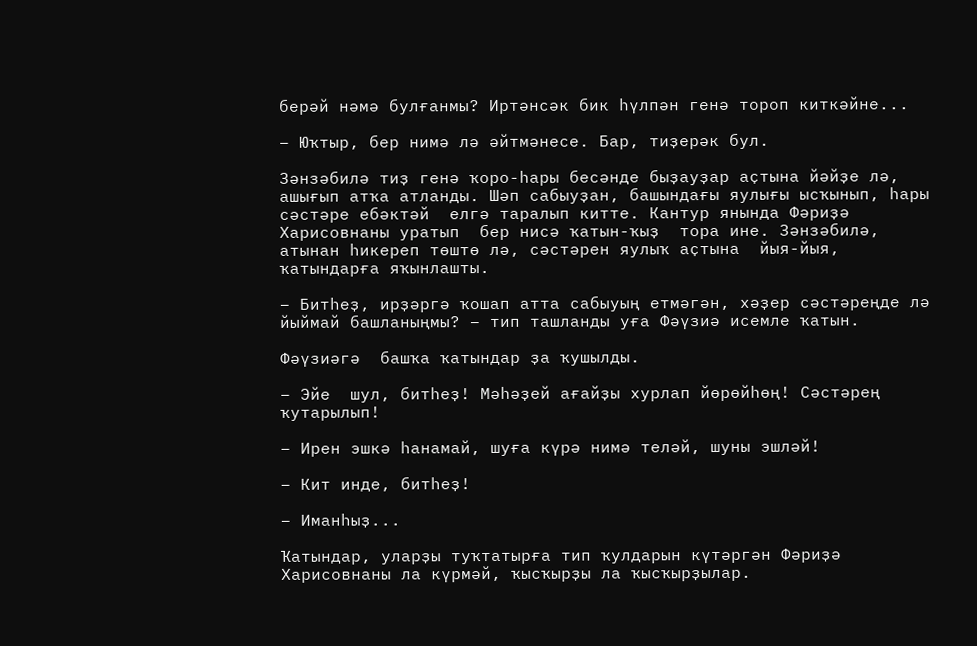берәй нәмә булғанмы? Иртәнсәк бик һүлпән генә тороп киткәйне...

– Юҡтыр, бер нимә лә әйтмәнесе. Бар, тиҙерәк бул.

Зәнзәбилә тиҙ генә ҡоро-һары бесәнде быҙауҙар аҫтына йәйҙе лә, ашығып атҡа атланды. Шәп сабыуҙан, башындағы яулығы ысҡынып, һары  сәстәре ебәктәй  елгә таралып китте. Кантур янында Фәриҙә Харисовнаны уратып  бер нисә ҡатын-ҡыҙ  тора ине. Зәнзәбилә, атынан һикереп төштө лә, сәстәрен яулыҡ аҫтына  йыя-йыя, ҡатындарға яҡынлашты.

– Битһеҙ, ирҙәргә ҡошап атта сабыуың етмәгән, хәҙер сәстәреңде лә йыймай башланыңмы? – тип ташланды уға Фәүзиә исемле ҡатын.

Фәүзиәгә  башҡа ҡатындар ҙа ҡушылды.

– Эйе  шул, битһеҙ! Мәһәҙей ағайҙы хурлап йөрөйһөң! Сәстәрең ҡутарылып!

– Ирен эшкә һанамай, шуға күрә нимә теләй, шуны эшләй!

– Кит инде, битһеҙ!

– Иманһыҙ...

Ҡатындар, уларҙы туҡтатырға тип ҡулдарын күтәргән Фәриҙә Харисовнаны ла күрмәй, ҡысҡырҙы ла ҡысҡырҙылар.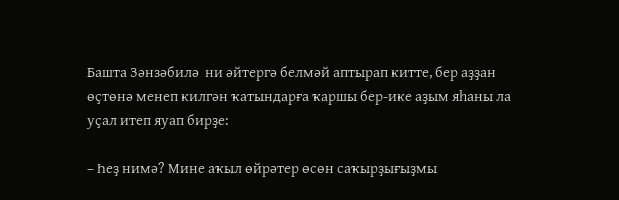Башта Зәнзәбилә  ни әйтергә белмәй аптырап китте, бер аҙҙан  өҫтөнә менеп килгән ҡатындарға ҡаршы бер-ике аҙым яһаны ла  уҫал итеп яуап бирҙе:

– Һеҙ нимә? Мине аҡыл өйрәтер өсөн саҡырҙығыҙмы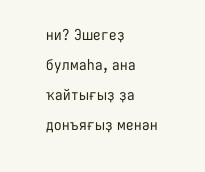ни? Эшегеҙ булмаһа, ана ҡайтығыҙ ҙа донъяғыҙ менән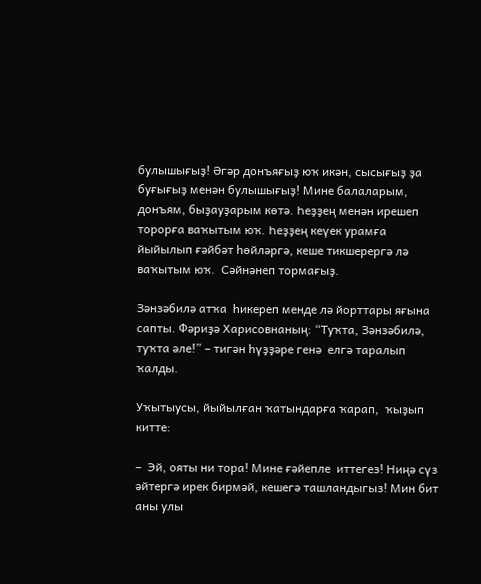булышығыҙ! Әгәр донъяғыҙ юҡ икән, сысығыҙ ҙа буғығыҙ менән булышығыҙ! Мине балаларым, донъям, быҙауҙарым көтә. Һеҙҙең менән ирешеп торорға ваҡытым юҡ. Һеҙҙең кеүек урамға йыйылып ғәйбәт һөйләргә, кеше тикшерергә лә ваҡытым юҡ.  Сәйнәнеп тормағыҙ.

Зәнзәбилә атҡа  һикереп менде лә йорттары яғына сапты. Фәриҙә Харисовнаның: “Туҡта, Зәнзәбилә, туҡта әле!” – тигән һүҙҙәре генә  елгә таралып ҡалды.

Уҡытыусы, йыйылған ҡатындарға ҡарап,  ҡыҙып китте:

–  Эй, ояты ни тора! Мине ғәйепле  иттегез! Ниңә сүз әйтергә ирек бирмәй, кешегә ташландыгыз! Мин бит аны улы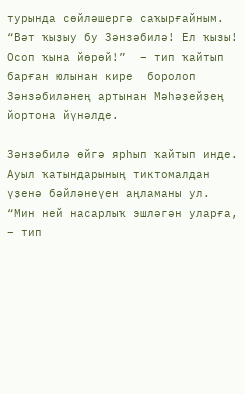турында сөйләшергә саҡырғайным.  “Вәт ҡыҙыу бу Зәнзәбилә! Ел ҡызы! Осоп ҡына йөрөй!”  – тип ҡайтып  барған юлынан кире  боролоп Зәнзәбиләнең артынан Мәһәҙейҙең йортона йүнәлде.

Зәнзәбилә өйгә ярһып ҡайтып инде. Ауыл ҡатындарының тиктомалдан үҙенә бәйләнеүен аңламаны ул. “Мин ней насарлыҡ эшләгән уларға, – тип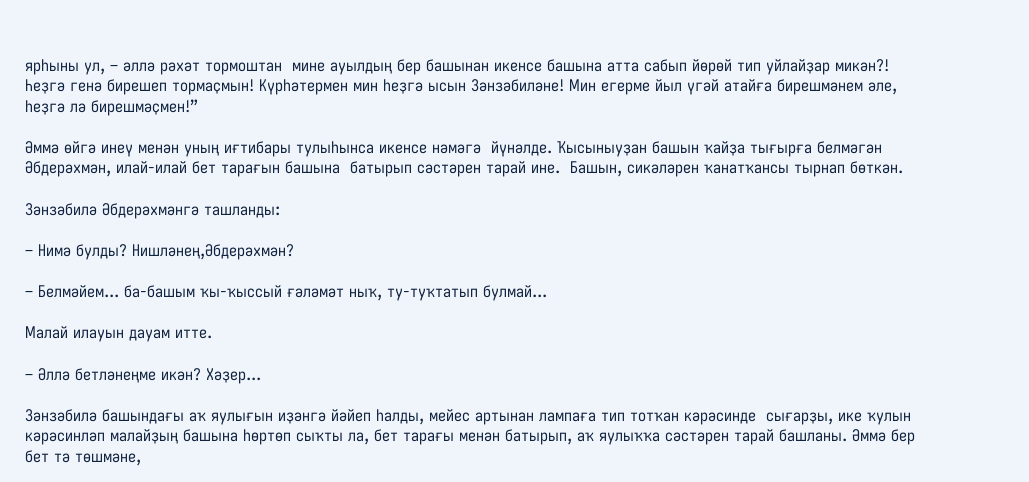ярһыны ул, – әллә рәхәт тормоштан  мине ауылдың бер башынан икенсе башына атта сабып йөрөй тип уйлайҙар микән?! Һеҙгә генә бирешеп тормаҫмын! Күрһәтермен мин һеҙгә ысын Зәнзәбиләне! Мин егерме йыл үгәй атайға бирешмәнем әле, һеҙгә лә бирешмәҫмен!”

Әммә өйгә инеү менән уның иғтибары тулыһынса икенсе нәмәгә  йүнәлде. Ҡысыныуҙан башын ҡайҙа тығырға белмәгән Әбдерәхмән, илай-илай бет тарағын башына  батырып сәстәрен тарай ине.  Башын, сикәләрен ҡанатҡансы тырнап бөткән.

Зәнзәбилә Әбдерәхмәнгә ташланды:

– Нимә булды? Нишләнең,Әбдерәхмән?

– Белмәйем... ба-башым ҡы-ҡыссый ғәләмәт ныҡ, ту-туҡтатып булмай...

Малай илауын дауам итте.

– Әллә бетләнеңме икән? Хәҙер...

Зәнзәбилә башындағы аҡ яулығын иҙәнгә йәйеп һалды, мейес артынан лампаға тип тотҡан кәрәсинде  сығарҙы, ике ҡулын кәрәсинләп малайҙың башына һөртөп сыҡты ла, бет тарағы менән батырып, аҡ яулыҡҡа сәстәрен тарай башланы. Әммә бер бет тә төшмәне,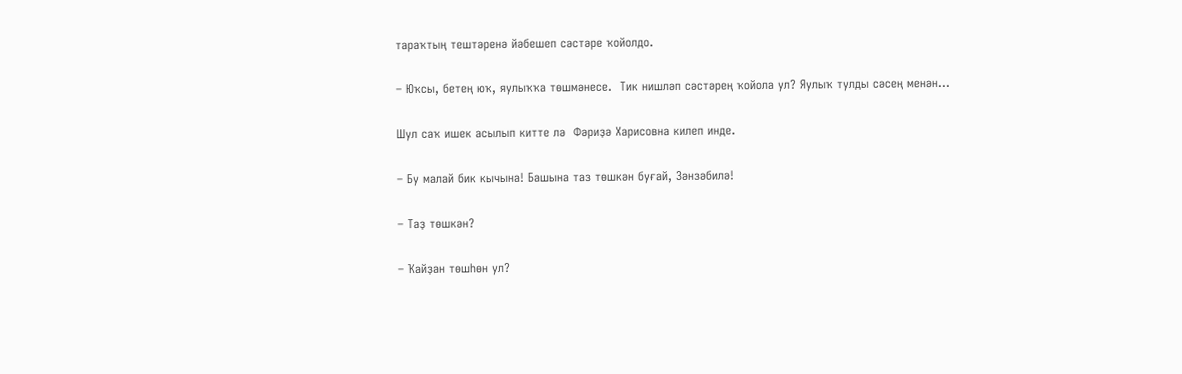тараҡтың тештәренә йәбешеп сәстәре ҡойолдо.

– Юҡсы, бетең юҡ, яулыҡҡа төшмәнесе.  Тик нишләп сәстәрең ҡойола ул? Яулыҡ тулды сәсең менән...

Шул саҡ ишек асылып китте лә  Фәриҙә Харисовна килеп инде.

– Бу малай бик кычына! Башына таз төшкән буғай, Зәнзәбилә!

– Таҙ төшкән?

– Ҡайҙан төшһөн ул?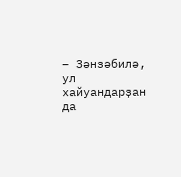– Зәнзәбилә, ул хайуандарҙан да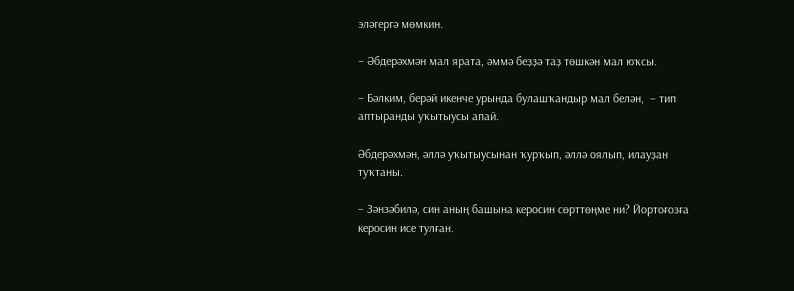эләгергә мөмкин.

– Әбдерәхмән мал ярата, әммә беҙҙә таҙ төшкән мал юҡсы.

– Бәлким, берәй икенче урында булашҡандыр мал белән,  – тип аптыранды уҡытыусы апай.

Әбдерәхмән, әллә уҡытыусынан ҡурҡып, әллә оялып, илауҙан туҡтаны.

– Зәнзәбилә, син аның башына керосин сөрттөңме ни? Йортоғозға керосин исе тулған.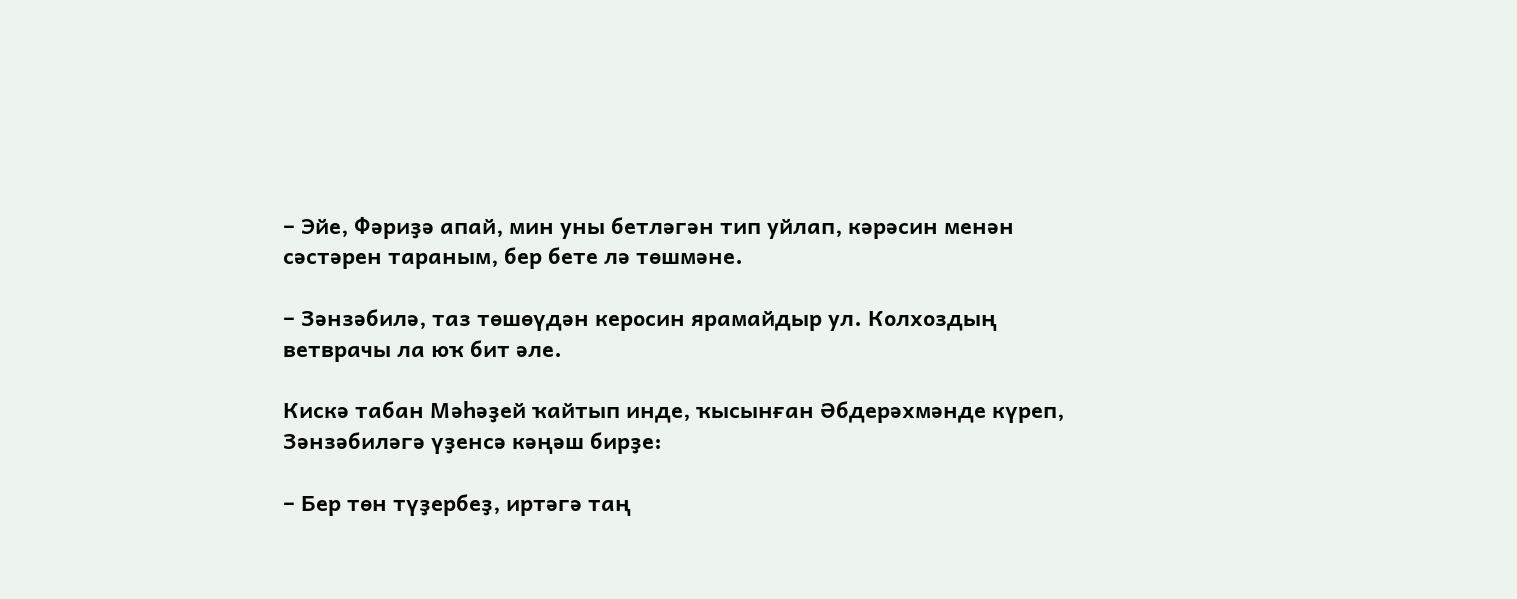– Эйе, Фәриҙә апай, мин уны бетләгән тип уйлап, кәрәсин менән сәстәрен тараным, бер бете лә төшмәне.

– Зәнзәбилә, таз төшөүдән керосин ярамайдыр ул. Колхоздың ветврачы ла юҡ бит әле.

Кискә табан Мәһәҙей ҡайтып инде, ҡысынған Әбдерәхмәнде күреп, Зәнзәбиләгә үҙенсә кәңәш бирҙе:

– Бер төн түҙербеҙ, иртәгә таң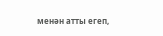менән атты егеп,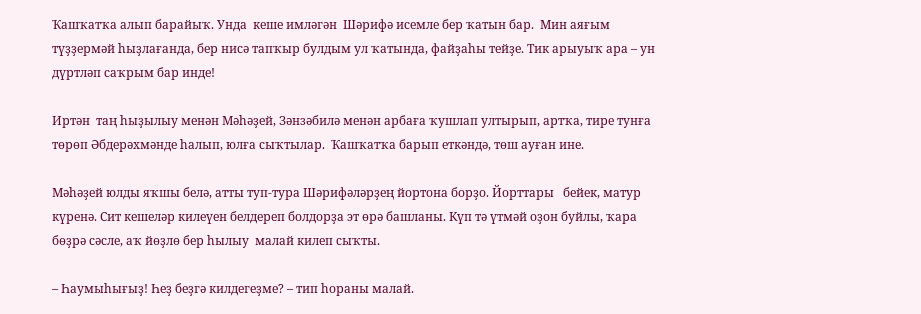Ҡашҡатҡа алып барайыҡ. Унда  кеше имләгән  Шәрифә исемле бер ҡатын бар.  Мин аяғым түҙҙермәй һыҙлағанда, бер нисә тапҡыр булдым ул ҡатында, файҙаһы тейҙе. Тик арыуыҡ ара – ун дүртләп саҡрым бар инде!

Иртән  таң һыҙылыу менән Мәһәҙей, Зәнзәбилә менән арбаға ҡушлап ултырып, артҡа, тире тунға төрөп Әбдерәхмәнде һалып, юлға сыҡтылар.  Ҡашҡатҡа барып еткәндә, төш ауған ине.

Мәһәҙей юлды яҡшы белә, атты туп-тура Шәрифәләрҙең йортона борҙо. Йорттары   бейек, матур күренә. Сит кешеләр килеүен белдереп болдорҙа эт өрә башланы. Күп тә үтмәй оҙон буйлы, ҡара бөҙрә сәсле, аҡ йөҙлө бер һылыу  малай килеп сыҡты.

– Һаумыһығыҙ! Һеҙ беҙгә килдегеҙме? – тип һораны малай.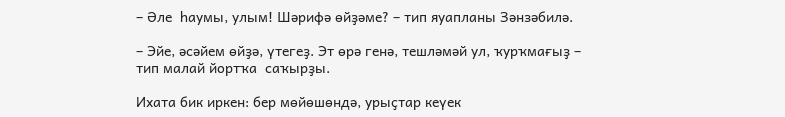– Әле  һаумы, улым! Шәрифә өйҙәме? – тип яуапланы Зәнзәбилә.

– Эйе, әсәйем өйҙә, үтегеҙ. Эт өрә генә, тешләмәй ул, ҡурҡмағыҙ – тип малай йортҡа  саҡырҙы.

Ихата бик иркен: бер мөйөшөндә, урыҫтар кеүек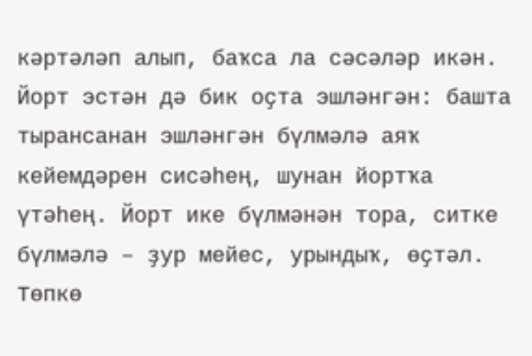кәртәләп алып, баҡса ла сәсәләр икән. Йорт эстән дә бик оҫта эшләнгән: башта тырансанан эшләнгән бүлмәлә аяҡ кейемдәрен сисәһең, шунан йортҡа үтәһең. Йорт ике бүлмәнән тора, ситке бүлмәлә – ҙур мейес, урындыҡ, өҫтәл. Төпкө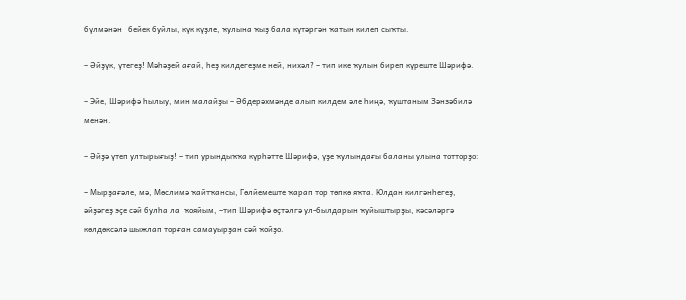бүлмәнән   бейек буйлы, күк күҙле, ҡулына ҡыҙ бала күтәргән ҡатын килеп сыҡты.

– Әйҙүк, үтегеҙ! Мәһәҙей ағай, һеҙ килдегеҙме ней, нихәл? – тип ике ҡулын биреп күреште Шәрифә.

– Эйе, Шәрифә һылыу, мин малайҙы – Әбдерәхмәнде алып килдем әле һиңә, ҡуштаным Зәнзәбилә менән.

– Әйҙә үтеп ултырығыҙ! – тип урындыҡҡа күрһәтте Шәрифә, үҙе ҡулындағы баланы улына тотторҙо:

– Мырҙағәле, мә, Мөслимә ҡайтҡансы, Гөлйемеште ҡарап тор төпкө яҡта. Юлдан килгәнһегеҙ, әйҙәгеҙ эҫе сәй булһа ла  ҡояйым, –тип Шәрифә өҫтәлгә ул-былдарын ҡуйыштырҙы, кәсәләргә көлдөксәлә шыжлап торған самауырҙан сәй ҡойҙо.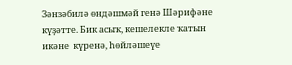Зәнзәбилә өндәшмәй генә Шәрифәне күҙәтте. Бик асыҡ, кешелекле ҡатын икәне  күренә, һөйләшеүе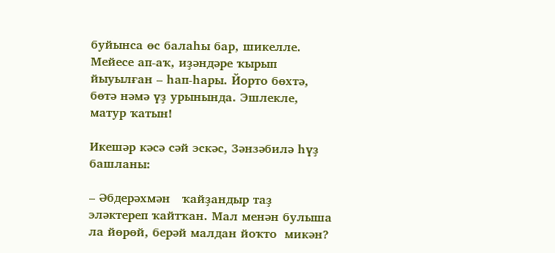буйынса өс балаһы бар, шикелле. Мейесе ап-аҡ, иҙәндәре ҡырып йыуылған – һап-һары. Йорто бөхтә, бөтә нәмә үҙ урынында. Эшлекле, матур ҡатын!

Икешәр кәсә сәй эскәс, Зәнзәбилә һүҙ башланы:

– Әбдерәхмән   ҡайҙандыр таҙ эләктереп ҡайтҡан. Мал менән булыша ла йөрөй, берәй малдан йоҡто  микән?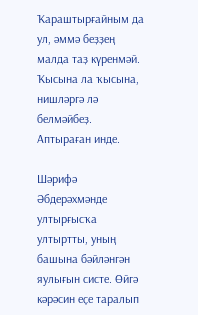Ҡараштырғайным да ул, әммә беҙҙең малда таҙ күренмәй. Ҡысына ла ҡысына, нишләргә лә белмәйбеҙ. Аптыраған инде.

Шәрифә Әбдерәхмәнде ултырғысҡа ултыртты, уның башына бәйләнгән  яулығын систе. Өйгә кәрәсин еҫе таралып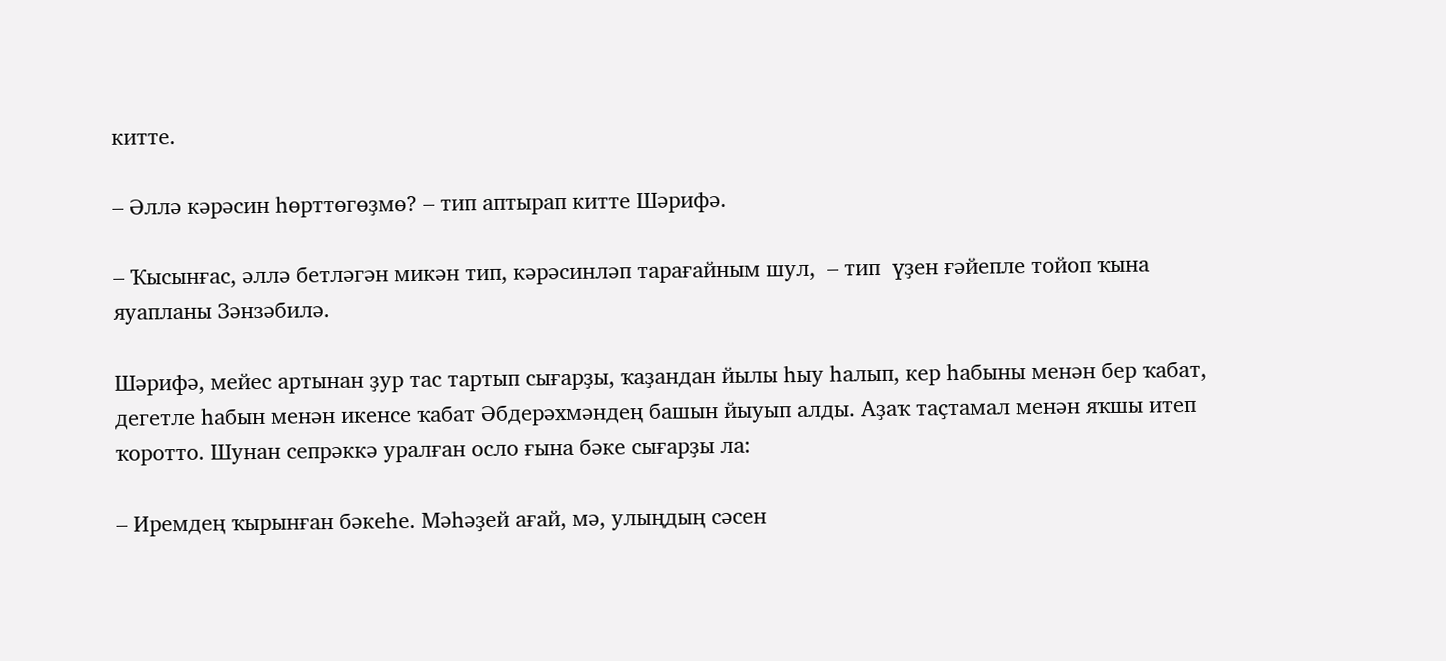китте.

– Әллә кәрәсин һөрттөгөҙмө? – тип аптырап китте Шәрифә.

– Ҡысынғас, әллә бетләгән микән тип, кәрәсинләп тарағайным шул,  – тип  үҙен ғәйепле тойоп ҡына яуапланы Зәнзәбилә.

Шәрифә, мейес артынан ҙур тас тартып сығарҙы, ҡаҙандан йылы һыу һалып, кер һабыны менән бер ҡабат, дегетле һабын менән икенсе ҡабат Әбдерәхмәндең башын йыуып алды. Аҙаҡ таҫтамал менән яҡшы итеп ҡоротто. Шунан сепрәккә уралған осло ғына бәке сығарҙы ла:

– Иремдең ҡырынған бәкеһе. Мәһәҙей ағай, мә, улыңдың сәсен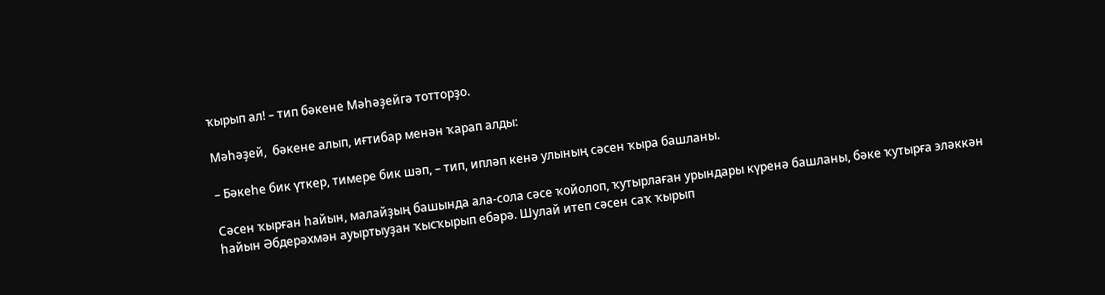ҡырып ал! – тип бәкене Мәһәҙейгә тотторҙо.

Мәһәҙей,  бәкене алып, иғтибар менән ҡарап алды:

– Бәкеһе бик үткер, тимере бик шәп, – тип, ипләп кенә улының сәсен ҡыра башланы.

Сәсен ҡырған һайын, малайҙың башында ала-сола сәсе ҡойолоп, ҡутырлаған урындары күренә башланы, бәке ҡутырға эләккән һайын Әбдерәхмән ауыртыуҙан ҡысҡырып ебәрә. Шулай итеп сәсен саҡ ҡырып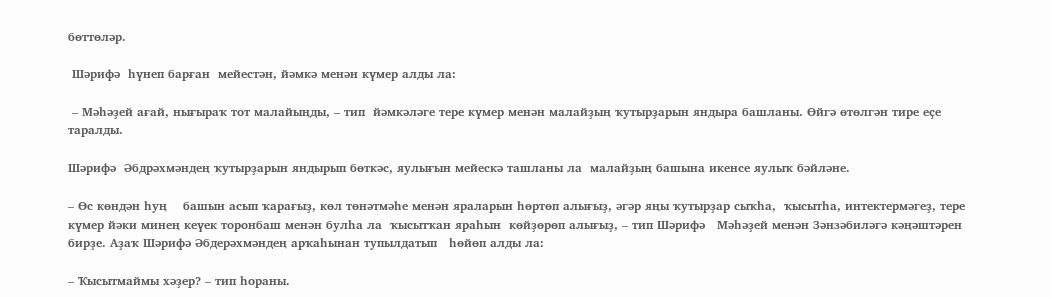бөттөләр.

 Шәрифә  һүнеп барған  мейестән, йәмкә менән күмер алды ла:

 – Мәһәҙей ағай, нығыраҡ тот малайыңды, – тип  йәмкәләге тере күмер менән малайҙың ҡутырҙарын яндыра башланы. Өйгә өтөлгән тире еҫе таралды.

Шәрифә  Әбдрәхмәндең ҡутырҙарын яндырып бөткәс, яулығын мейескә ташланы ла  малайҙың башына икенсе яулыҡ бәйләне.

– Өс көндән һуң    башын асып ҡарағыҙ, көл төнәтмәһе менән яраларын һөртөп алығыҙ, әгәр яңы ҡутырҙар сыҡһа,  ҡысытһа, интектермәгеҙ, тере  күмер йәки минең кеүек торонбаш менән булһа ла  ҡысытҡан яраһын  көйҙөрөп алығыҙ, – тип Шәрифә   Мәһәҙей менән Зәнзәбиләгә кәңәштәрен бирҙе. Аҙаҡ Шәрифә Әбдерәхмәндең арҡаһынан тупылдатып   һөйөп алды ла:

– Ҡысытмаймы хәҙер? – тип һораны.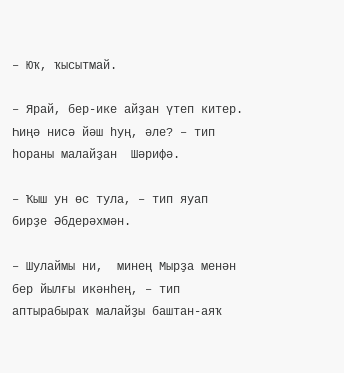– Юҡ, ҡысытмай.

– Ярай, бер-ике айҙан үтеп китер. Һиңә нисә йәш һуң, әле? – тип һораны малайҙан  Шәрифә.

– Ҡыш ун өс тула, – тип яуап бирҙе Әбдерәхмән.

– Шулаймы ни,  минең Мырҙа менән бер йылғы икәнһең, – тип аптырабыраҡ малайҙы баштан-аяҡ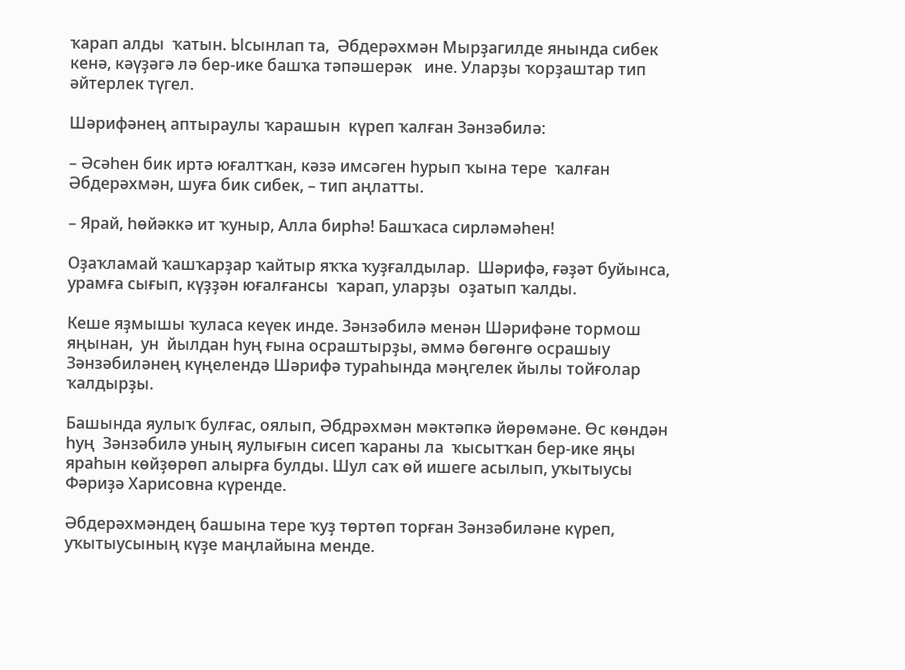ҡарап алды  ҡатын. Ысынлап та,  Әбдерәхмән Мырҙагилде янында сибек кенә, кәүҙәгә лә бер-ике башҡа тәпәшерәк   ине. Уларҙы ҡорҙаштар тип әйтерлек түгел.

Шәрифәнең аптыраулы ҡарашын  күреп ҡалған Зәнзәбилә:

– Әсәһен бик иртә юғалтҡан, кәзә имсәген һурып ҡына тере  ҡалған Әбдерәхмән, шуға бик сибек, – тип аңлатты.

– Ярай, һөйәккә ит ҡуныр, Алла бирһә! Башҡаса сирләмәһен!

Оҙаҡламай ҡашҡарҙар ҡайтыр яҡҡа ҡуҙғалдылар.  Шәрифә, ғәҙәт буйынса, урамға сығып, күҙҙән юғалғансы  ҡарап, уларҙы  оҙатып ҡалды.

Кеше яҙмышы ҡуласа кеүек инде. Зәнзәбилә менән Шәрифәне тормош яңынан,  ун  йылдан һуң ғына осраштырҙы, әммә бөгөнгө осрашыу Зәнзәбиләнең күңелендә Шәрифә тураһында мәңгелек йылы тойғолар ҡалдырҙы.

Башында яулыҡ булғас, оялып, Әбдрәхмән мәктәпкә йөрөмәне. Өс көндән һуң  Зәнзәбилә уның яулығын сисеп ҡараны ла  ҡысытҡан бер-ике яңы яраһын көйҙөрөп алырға булды. Шул саҡ өй ишеге асылып, уҡытыусы Фәриҙә Харисовна күренде.

Әбдерәхмәндең башына тере ҡуҙ төртөп торған Зәнзәбиләне күреп, уҡытыусының күҙе маңлайына менде.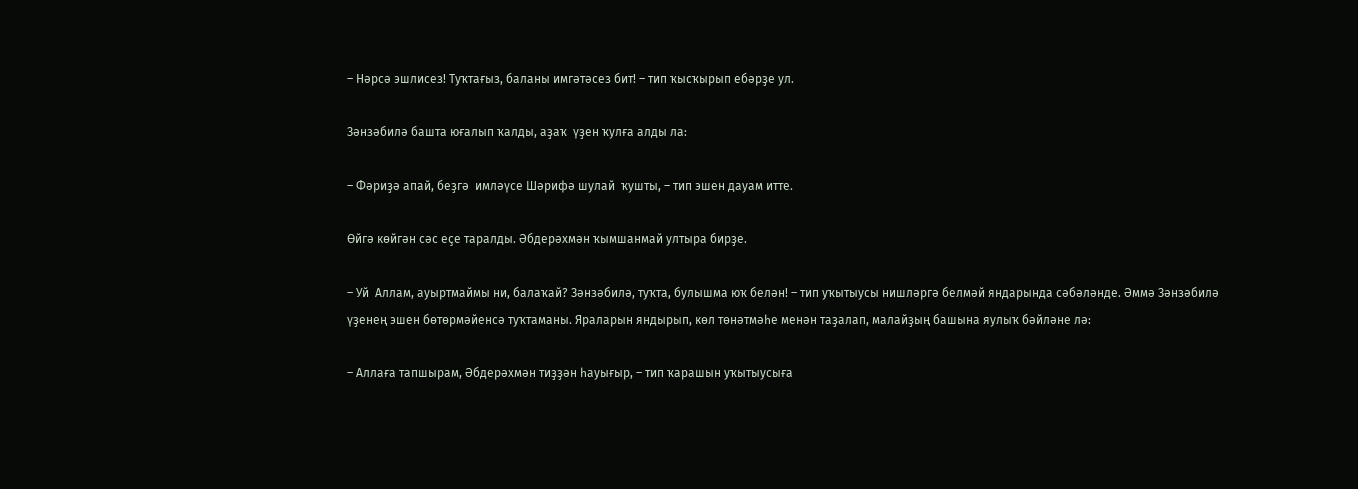– Нәрсә эшлисез! Туҡтағыз, баланы имгәтәсез бит! – тип ҡысҡырып ебәрҙе ул.

Зәнзәбилә башта юғалып ҡалды, аҙаҡ  үҙен ҡулға алды ла:

– Фәриҙә апай, беҙгә  имләүсе Шәрифә шулай  ҡушты, – тип эшен дауам итте.

Өйгә көйгән сәс еҫе таралды. Әбдерәхмән ҡымшанмай ултыра бирҙе.

– Уй  Аллам, ауыртмаймы ни, балаҡай? Зәнзәбилә, туҡта, булышма юҡ белән! – тип уҡытыусы нишләргә белмәй яндарында сәбәләнде. Әммә Зәнзәбилә үҙенең эшен бөтөрмәйенсә туҡтаманы. Яраларын яндырып, көл төнәтмәһе менән таҙалап, малайҙың башына яулыҡ бәйләне лә:

– Аллаға тапшырам, Әбдерәхмән тиҙҙән һауығыр, – тип ҡарашын уҡытыусыға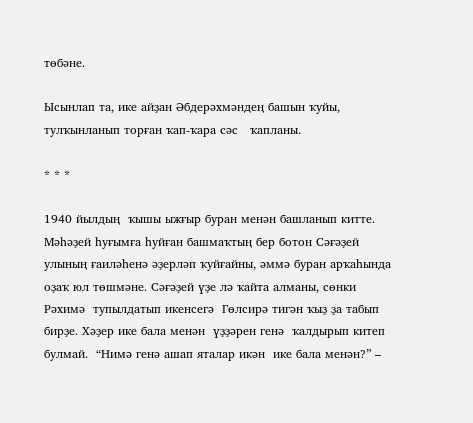төбәне.

Ысынлап та, ике айҙан Әбдерәхмәндең башын ҡуйы, тулҡынланып торған ҡап-ҡара сәс   ҡапланы.

* * *

1940 йылдың  ҡышы ыжғыр буран менән башланып китте. Мәһәҙей һуғымға һуйған башмаҡтың бер ботон Сәғәҙей улының ғаиләһенә әҙерләп ҡуйғайны, әммә буран арҡаһында  оҙаҡ юл төшмәне. Сәғәҙей үҙе лә ҡайта алманы, сөнки  Рәхимә  тупылдатып икенсегә  Гөлсирә тигән ҡыҙ ҙа табып бирҙе. Хәҙер ике бала менән  үҙҙәрен генә  ҡалдырып китеп булмай.  “Нимә генә ашап яталар икән  ике бала менән?” –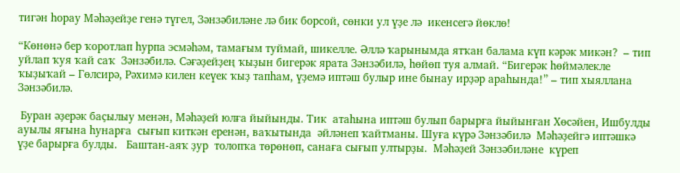тигән һорау Мәһәҙейҙе генә түгел, Зәнзәбиләне лә бик борсой, сөнки ул үҙе лә  икенсегә йөклө!

“Көнөнә бер ҡоротлап һурпа эсмәһәм, тамағым туймай, шикелле. Әллә ҡарынымда ятҡан балама күп кәрәк микән?  – тип уйлап ҡуя ҡай саҡ  Зәнзәбилә. Сәғәҙейҙең ҡыҙын бигерәк ярата Зәнзәбилә, һөйөп туя алмай. “Бигерәк һөймәлекле ҡыҙыҡай – Гөлсирә, Рәхимә килен кеүек ҡыҙ тапһам, үҙемә иптәш булыр ине бынау ирҙәр араһында!” – тип хыяллана Зәнзәбилә.

 Буран әҙерәк баҫылыу менән, Мәһәҙей юлға йыйынды. Тик  атаһына иптәш булып барырға йыйынған Хөсәйен, Ишбулды ауылы яғына һунарға  сығып киткән еренән, ваҡытында  әйләнеп ҡайтманы. Шуға күрә Зәнзәбилә  Мәһәҙейгә иптәшкә   үҙе барырға булды.   Баштан-аяҡ ҙур  толопҡа төрөнөп, санаға сығып ултырҙы.  Мәһәҙей Зәнзәбиләне  күреп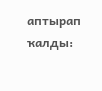аптырап ҡалды: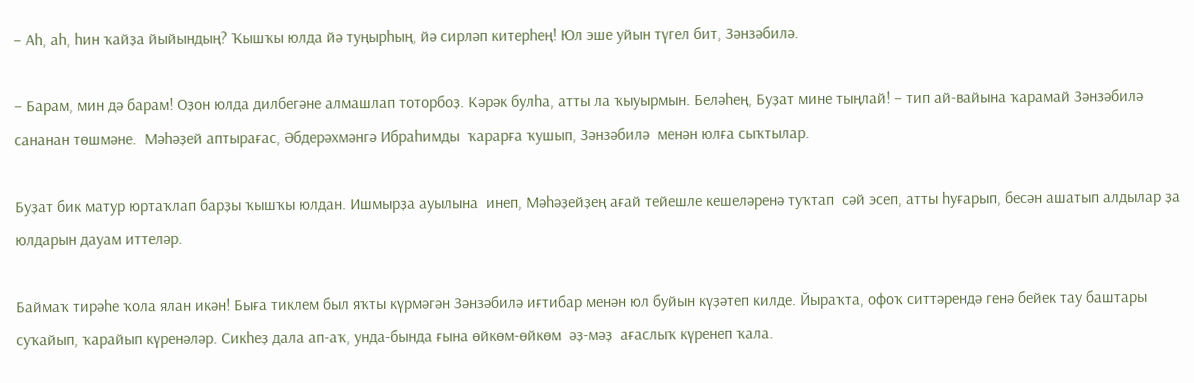– Аһ, аһ, һин ҡайҙа йыйындың? Ҡышҡы юлда йә туңырһың, йә сирләп китерһең! Юл эше уйын түгел бит, Зәнзәбилә.

– Барам, мин дә барам! Оҙон юлда дилбегәне алмашлап тоторбоҙ. Кәрәк булһа, атты ла ҡыуырмын. Беләһең, Буҙат мине тыңлай! – тип ай-вайына ҡарамай Зәнзәбилә сананан төшмәне.  Мәһәҙей аптырағас, Әбдерәхмәнгә Ибраһимды  ҡарарға ҡушып, Зәнзәбилә  менән юлға сыҡтылар.

Буҙат бик матур юртаҡлап барҙы ҡышҡы юлдан. Ишмырҙа ауылына  инеп, Мәһәҙейҙең ағай тейешле кешеләренә туҡтап  сәй эсеп, атты һуғарып, бесән ашатып алдылар ҙа  юлдарын дауам иттеләр.

Баймаҡ тирәһе ҡола ялан икән! Быға тиклем был яҡты күрмәгән Зәнзәбилә иғтибар менән юл буйын күҙәтеп килде. Йыраҡта, офоҡ ситтәрендә генә бейек тау баштары суҡайып, ҡарайып күренәләр. Сикһеҙ дала ап-аҡ, унда-бында ғына өйкөм-өйкөм  әҙ-мәҙ  ағаслыҡ күренеп ҡала.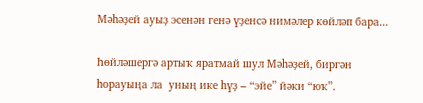Мәһәҙей ауыҙ эсенән генә үҙенсә нимәлер көйләп бара...

Һөйләшергә артыҡ яратмай шул Мәһәҙей, биргән һорауыңа ла  уның ике һүҙ – “эйе” йәки “юҡ”.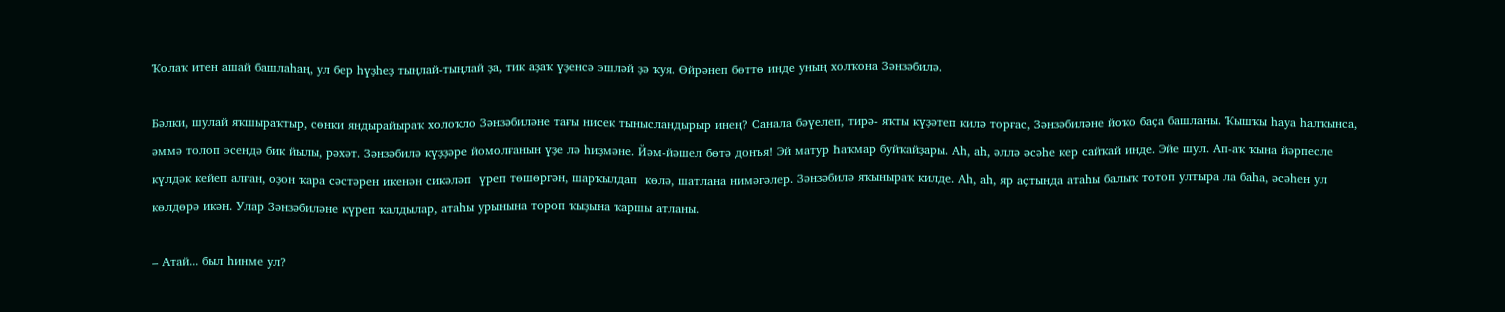Ҡолаҡ итен ашай башлаһаң, ул бер һүҙһеҙ тыңлай-тыңлай ҙа, тик аҙаҡ үҙенсә эшләй ҙә ҡуя. Өйрәнеп бөттө инде уның холҡона Зәнзәбилә.

Бәлки, шулай яҡшыраҡтыр, сөнки яндырайыраҡ холоҡло Зәнзәбиләне тағы нисек тынысландырыр инең? Санала бәүелеп, тирә- яҡты күҙәтеп килә торғас, Зәнзәбиләне йоҡо баҫа башланы. Ҡышҡы һауа һалҡынса, әммә толоп эсендә бик йылы, рәхәт. Зәнзәбилә күҙҙәре йомолғанын үҙе лә һиҙмәне. Йәм-йәшел бөтә донъя! Эй матур Һаҡмар буйҡайҙары. Аһ, аһ, әллә әсәһе кер сайҡай инде. Эйе шул. Ап-аҡ ҡына йәрпесле күлдәк кейеп алған, оҙон ҡара сәстәрен икенән сикәләп  үреп төшөргән, шарҡылдап  көлә, шатлана нимәгәлер. Зәнзәбилә яҡыныраҡ килде. Аһ, аһ, яр аҫтында атаһы балыҡ тотоп ултыра ла баһа, әсәһен ул көлдөрә икән. Улар Зәнзәбиләне күреп ҡалдылар, атаһы урынына тороп ҡыҙына ҡаршы атланы.

– Атай... был һинме ул?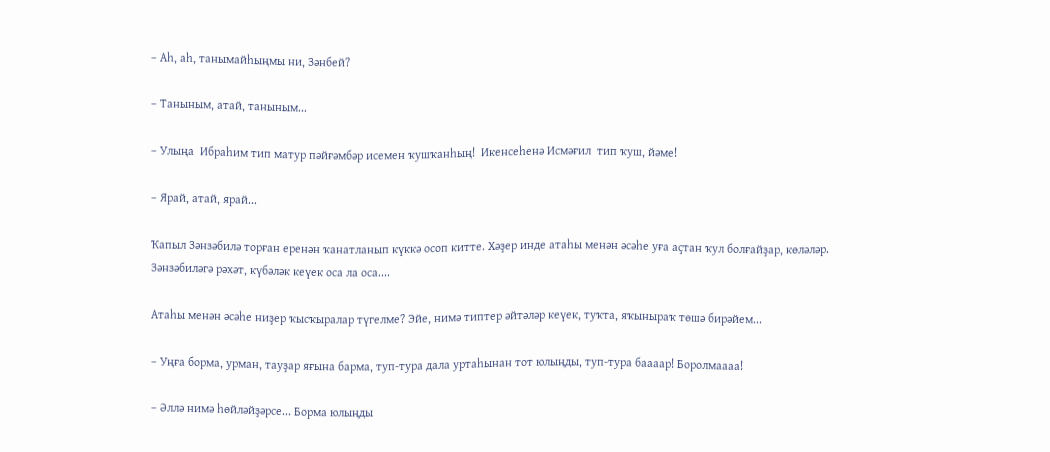– Аһ, аһ, танымайһыңмы ни, Зәнбей?

– Таныным, атай, таныным...

– Улыңа  Ибраһим тип матур пәйғәмбәр исемен ҡушҡанһың!  Икенсеһенә Исмәғил  тип ҡуш, йәме!

– Ярай, атай, ярай...

Ҡапыл Зәнзәбилә торған еренән ҡанатланып күккә осоп китте. Хәҙер инде атаһы менән әсәһе уға аҫтан ҡул болғайҙар, көләләр. Зәнзәбиләгә рәхәт, күбәләк кеүек оса ла оса....

Атаһы менән әсәһе ниҙер ҡысҡыралар түгелме? Эйе, нимә типтер әйтәләр кеүек, туҡта, яҡыныраҡ төшә бирәйем...

– Уңға борма, урман, тауҙар яғына барма, туп-тура дала уртаһынан тот юлыңды, туп-тура баааар! Боролмаааа!

– Әллә нимә һөйләйҙәрсе... Борма юлыңды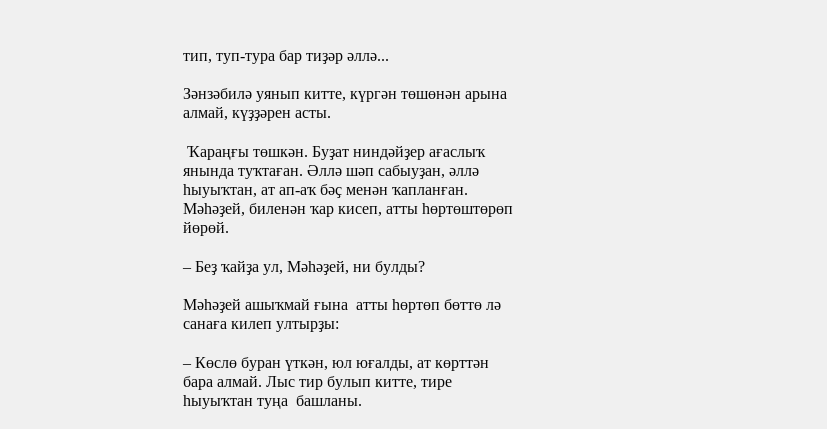тип, туп-тура бар тиҙәр әллә...

Зәнзәбилә уянып китте, күргән төшөнән арына алмай, күҙҙәрен асты.

 Ҡараңғы төшкән. Буҙат ниндәйҙер ағаслыҡ янында туҡтаған. Әллә шәп сабыуҙан, әллә һыуыҡтан, ат ап-аҡ бәҫ менән ҡапланған. Мәһәҙей, биленән ҡар кисеп, атты һөртөштөрөп йөрөй.

– Беҙ ҡайҙа ул, Мәһәҙей, ни булды?

Мәһәҙей ашыҡмай ғына  атты һөртөп бөттө лә  санаға килеп ултырҙы:

– Көслө буран үткән, юл юғалды, ат көрттән бара алмай. Лыс тир булып китте, тире һыуыҡтан туңа  башланы.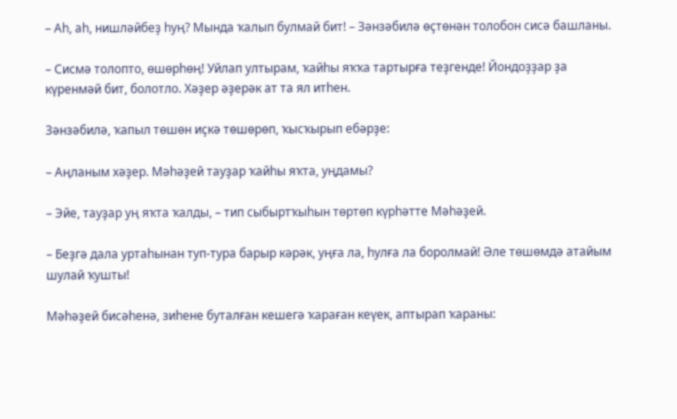– Аһ, аһ, нишләйбеҙ һуң? Мында ҡалып булмай бит! – Зәнзәбилә өҫтөнән толобон сисә башланы.

– Сисмә толопто, өшөрһөң! Уйлап ултырам, ҡайһы яҡҡа тартырға теҙгенде! Йондоҙҙар ҙа күренмәй бит, болотло. Хәҙер әҙерәк ат та ял итһен.

Зәнзәбилә, ҡапыл төшөн иҫкә төшөрөп, ҡысҡырып ебәрҙе:

– Аңланым хәҙер. Мәһәҙей тауҙар ҡайһы яҡта, уңдамы?

– Эйе, тауҙар уң яҡта ҡалды, – тип сыбыртҡыһын төртөп күрһәтте Мәһәҙей.

– Беҙгә дала уртаһынан туп-тура барыр кәрәк, уңға ла, һулға ла боролмай! Әле төшөмдә атайым шулай ҡушты!

Мәһәҙей бисәһенә, зиһене буталған кешегә ҡараған кеүек, аптырап ҡараны: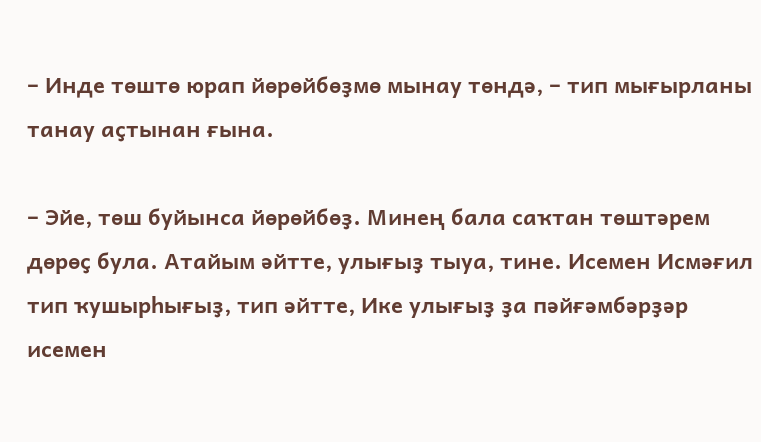– Инде төштө юрап йөрөйбөҙмө мынау төндә, – тип мығырланы танау аҫтынан ғына.

– Эйе, төш буйынса йөрөйбөҙ. Минең бала саҡтан төштәрем дөрөҫ була. Атайым әйтте, улығыҙ тыуа, тине. Исемен Исмәғил тип ҡушырһығыҙ, тип әйтте, Ике улығыҙ ҙа пәйғәмбәрҙәр исемен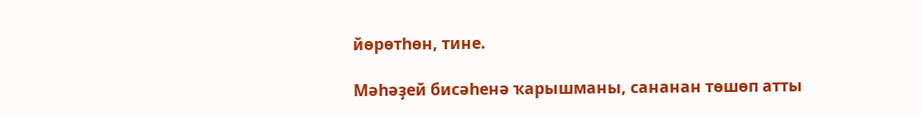йөрөтһөн, тине.

Мәһәҙей бисәһенә ҡарышманы, сананан төшөп атты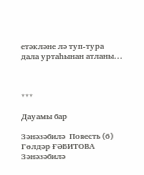етәкләне лә туп-тура дала уртаһынан атланы...



***

Дауамы бар

Зәнәзәбилә  Повесть (6)  Гөлдәр ҒӘБИТОВА
Зәнәзәбилә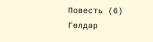Повесть (6) Гөлдәр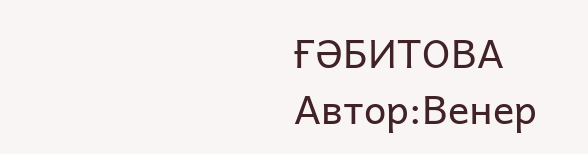ҒӘБИТОВА
Автор:Венер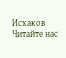Исхаков
Читайте нас